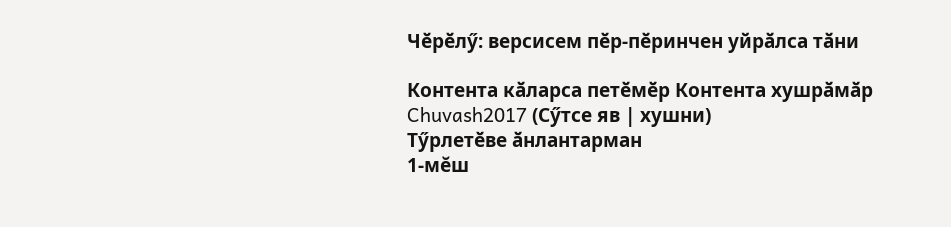Чӗрӗлӳ: версисем пӗр-пӗринчен уйрӑлса тӑни

Контента кӑларса петӗмӗр Контента хушрӑмӑр
Chuvash2017 (Сӳтсе яв | хушни)
Тӳрлетӗве ӑнлантарман
1-мĕш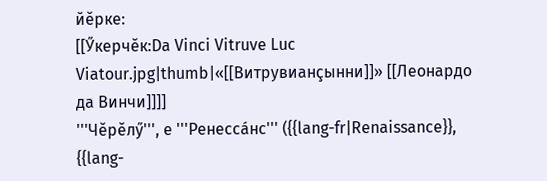йĕрке:
[[Ӳкерчĕк:Da Vinci Vitruve Luc Viatour.jpg|thumb|«[[Витрувианçынни]]» [[Леонардо да Винчи]]]]
'''Чĕрĕлӳ''', е '''Ренесса́нс''' ({{lang-fr|Renaissance}}, {{lang-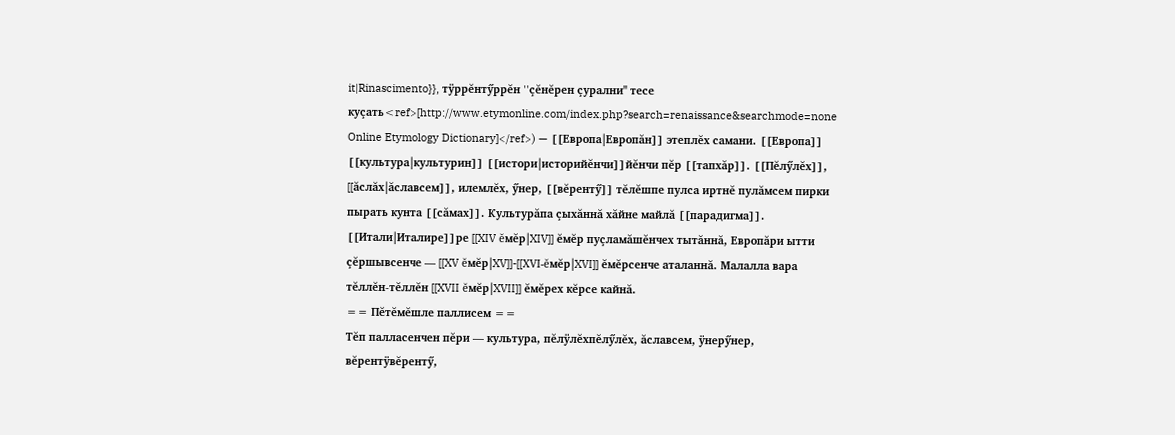it|Rinascimento}}, тÿррĕнтӳррĕн ''çĕнĕрен çурални'' тесе куçать<ref>[http://www.etymonline.com/index.php?search=renaissance&searchmode=none Online Etymology Dictionary]</ref>) — [[Европа|Европăн]] этеплĕх самани. [[Европа]] [[культура|культурин]] [[истори|историйĕнчи]]йĕнчи пĕр [[тапхăр]]. [[Пĕлӳлĕх]], [[ăслăх|ăславсем]], илемлĕх, ӳнер, [[вĕрентӳ]] тĕлĕшпе пулса иртнĕ пулăмсем пирки пырать кунта [[сăмах]]. Культурăпа çыхăннă хăйне майлă [[парадигма]].
[[Итали|Италире]]ре [[XIV ĕмĕр|XIV]] ĕмĕр пуçламăшĕнчех тытăннă, Европăри ытти çĕршывсенче — [[XV ĕмĕр|XV]]-[[XVI-ĕмĕр|XVI]] ĕмĕрсенче аталаннă. Малалла вара тĕллĕн-тĕллĕн [[XVII ĕмĕр|XVII]] ĕмĕрех кĕрсе кайнă.
== Пĕтĕмĕшле паллисем ==
Тĕп палласенчен пĕри — культура, пĕлÿлĕхпĕлӳлĕх, ăславсем, ÿнерӳнер, вĕрентÿвĕрентӳ,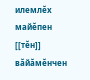илемлĕх майĕпен [[тĕн]] вăйăмĕнчен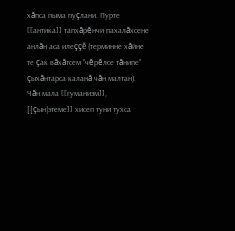хăпса пыма пуçлани. Пурте [[антика]] тапхăрĕнчи пахалăхсене анлăн аса илеççĕ (терминне хăйне те çак вăхăтсем "чĕрĕлсе тăнипе" çыхăнтарса каланă чăн малтан). Чăн мала [[гуманизм]], [[çын|этеме]] хисеп туни тухса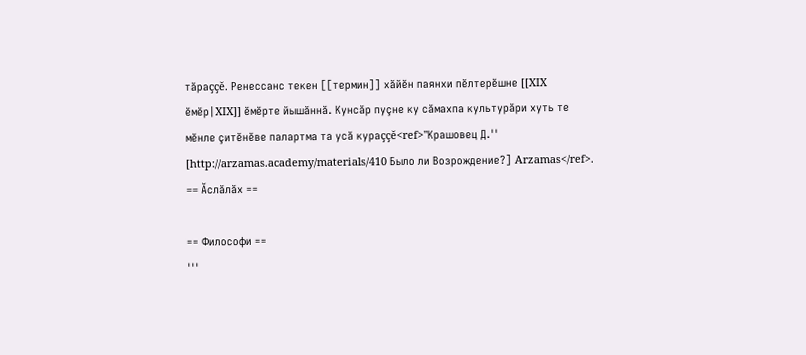тăраççĕ. Ренессанс текен [[термин]] хăйĕн паянхи пĕлтерĕшне [[XIX ĕмĕр|XIX]] ĕмĕрте йышăннă. Кунсăр пуçне ку сăмахпа культурăри хуть те мĕнле çитĕнĕве палартма та усă кураççĕ<ref>''Крашовец Д.'' [http://arzamas.academy/materials/410 Было ли Возрождение?] Arzamas</ref>.
== Ăслăлăх ==

== Философи ==
'''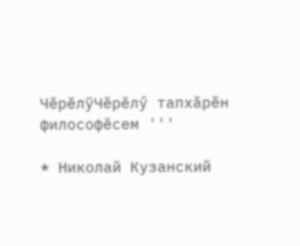ЧĕрĕлÿЧĕрĕлӳ тапхăрĕн философĕсем '''

* Николай Кузанский